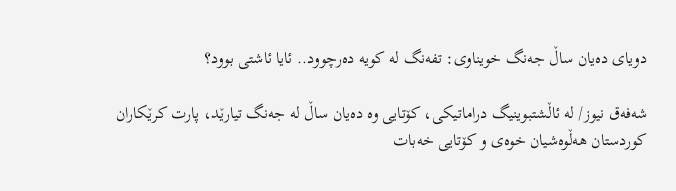دویای دەیان ساڵ جەنگ خویناوی: تفەنگ لە کویە دەرچوود.. ئایا ئاشتی بوود؟

شەفەق نيوز/ لە ئاڵشتبوینیگ دراماتيكی، کۆتایی وە دەیان ساڵ لە جەنگ تیارێد، پارت کرێکاران کوردستان هەڵوەشیان خوەی و کۆتایی خەبات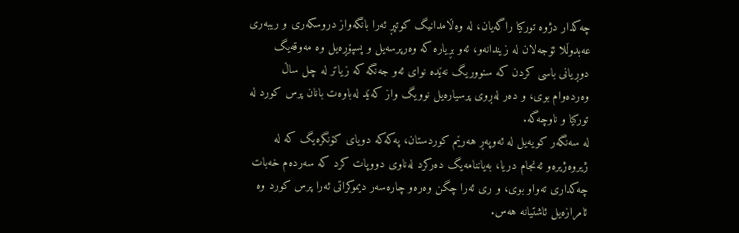چەکدار دژوە تورکیا راگەیان، لە وەڵامدانیگ کوتپڕ ئەرا بانگەواز دروسکەری و ریبەری عەبدوڵلا ئۆجەلان لە زیندانەو، ئەو بڕیارە کە وەرپرسەیل و پسپۆڕەیل وە مەوقەیگ دوڕیانی باسی کردن کە سنووریگ نەێدە نوای ئەو جەنگە کە زیاتر لە چل ساڵ وەردەوام بوی، و دەر لەڕوی پرسیارەیل نوویگ واز کەێد لەباوەت بانان پرس کورد لە تورکیا و ناوچەگە.
لە سەنگەر کویەیل لە ئەوپەڕ هەرێم کوردستان، پەکەکە دویای کۆنگرەیگ کە لە ژیروەژیرەو ئەنجام دریا، بەیاننامەیگ دەرکرد لەناوی دووپات کرد کە سەردەم خەبات چەکداری تەواو بوی، و ری ئەرا چگن وەرەو چارەسەر دیموکراتی ئەرا پرس کورد وە ئامرازەیل ئاشتیانە هەس.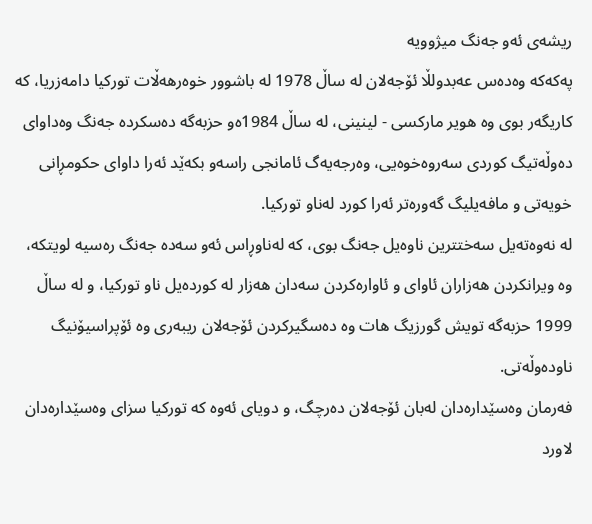ریشەی ئەو جەنگ میژوویە
پەکەکە وەدەس عەبدولڵا ئۆجەلان لە ساڵ 1978 لە باشوور خوەرهەڵات تورکیا دامەزریا، کە کاریگەر بوی وە هویر مارکسی - لینینی، لە ساڵ 1984ەو حزبەگە دەسکردە جەنگ وەداوای دەوڵەتیگ کوردی سەروەخوەیی، وەرجەیەگ ئامانجی راسەو بکەێد ئەرا داوای حکومڕانی خویەتی و مافەیلیگ گەورەتر ئەرا کورد لەناو تورکیا.
لە نەوەتەیل سەختترین ناوەیل جەنگ بوی، کە لەناوڕاس ئەو سەدە جەنگ رەسیە لویتکە، وە ویرانکردن هەزاران ئاوای و ئاوارەکردن سەدان هەزار لە کوردەیل ناو تورکیا، و لە ساڵ 1999 حزبەگە تویش گورزیگ هات وە دەسگیرکردن ئۆجەلان ریبەری وە ئۆپراسیۆنیگ ناودەوڵەتی.
فەرمان وەسێدارەدان لەبان ئۆجەلان دەرچگ، و دویای ئەوە کە تورکیا سزای وەسێدارەدان لاورد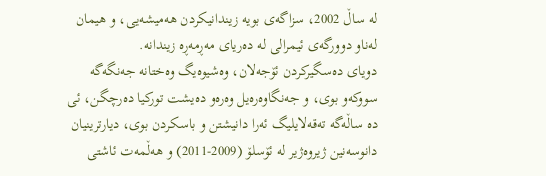لە ساڵ 2002، سزاگەی بویە زیندانیکردن هەمیشەیی، و هیمان لەناو دوورگەی ئیمرالی لە دەریای مەڕمەڕە زیندانە.
دویای دەسگیرکردن ئۆجەلان، وەشیوەیگ وەختانە جەنگەگە سووکەو بوی، و جەنگاوەرەیل وەرەو دەیشت تورکیا دەرچگن، ئی دە ساڵەگە تەقەلایلیگ ئەرا دانیشتن و باسکردن بوی، دیارترینیان دانوسەنین ژیروەژیر لە ئۆسلۆ (2009-2011) و هەڵمەت ئاشتی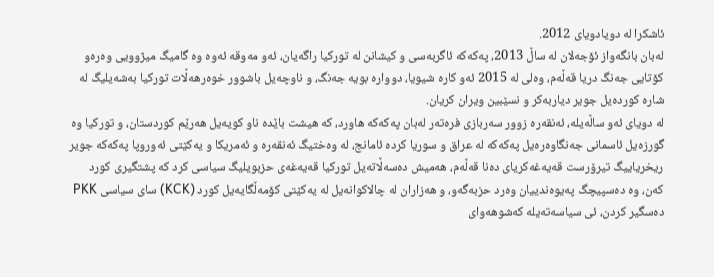ئاشکرا لە دویادویای 2012.
لەبان بانگەواز ئۆجەلان لە ساڵ 2013، پەکەکە ئاگربەسی و کیشانن لە تورکیا راگەیان، ئەو مەوقە ئەوە وە گامیگ میژوویی وەرەو کۆتایی جەنگ دریا قەڵەم، وەلی لە 2015 ئەو کارە شیویا، دووارە بویە جەنگ، و ناوچەیل باشوور خوەرهەڵات تورکیا بەشەیلیگ لە شارە کوردەیل جویر دیاربەکر و نسێبین ویران کریان.
لە دویای ئەو ساڵەیلە، ئەنقەرە زوور سەربازی فرەتەر لەبان پەکەکە هاورد، کە هیشت باێدە ناو کویەیل هەرێم کوردستان، و تورکیا وە گورزەیل ئاسمانی جەنگاوەرەیل پەکەکە لە عراق و سوریا کردە ئامانج، لە وەختیگ ئەنقەرە و ئەمریکا و یەکێتی ئەوروپا پەکەکە جویر ریخریاییگ تیرۆرست قەیەغەکریای دەنا قەڵەم، هەمیش دەسەڵاتەیل تورکیا قەیەغەی حزبویلیگ سیاسی کرد کە پشتگیری کورد کەن، وە دەسپیچگ پەیوەندییان وەرد حزبەگەو، و هەزاران لە چالاکوانەیل لە یەکێتی کۆمەڵگایەیل کورد (KCK) سای سیاسی PKK دەسگیر کردن، ئی سیاسەتەیلە کەشوهەوای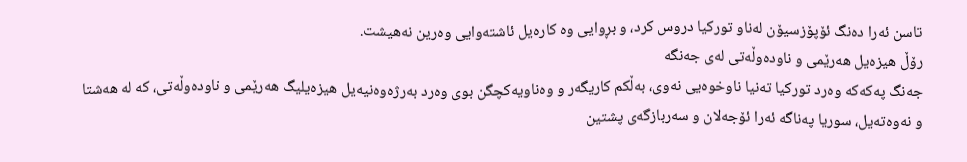تاسن ئەرا دەنگ ئۆپۆزسیۆن لەناو تورکیا دروس کرد، و بڕوایی وە کارەیل ئاشتەوایی وەرین نەهیشت.
رۆڵ هیزەیل هەرێمی و ناودەوڵەتی لەی جەنگە
جەنگ پەکەکە وەرد تورکیا تەنیا ناوخوەیی نەوی، بەڵکم کاریگەر و وەناویەکچگن بوی وەرد بەرژەوەنیەیل هیزەیلیگ هەرێمی و ناودەوڵەتی، کە لە هەشتا و نەوەتەیل، سوریا پەناگە ئەرا ئۆجەلان و سەربازگەی پشتین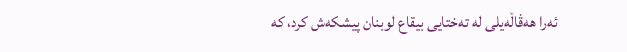ئەرا هەڤاڵەیلی لە تەختایی بیقاع لوبنان پیشکەش کرد، کە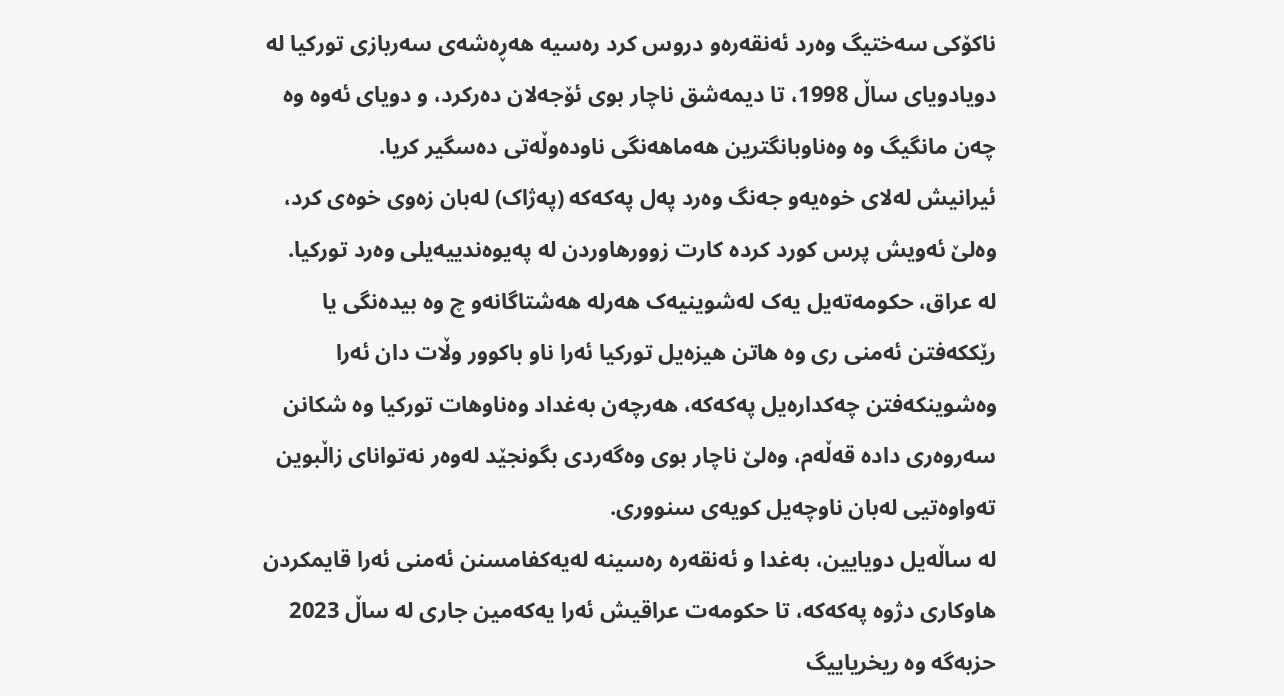ناکۆکی سەختیگ وەرد ئەنقەرەو دروس کرد رەسیە هەڕەشەی سەربازی تورکیا لە دویادویای ساڵ 1998، تا دیمەشق ناچار بوی ئۆجەلان دەرکرد، و دویای ئەوە وە چەن مانگیگ وە وەناوبانگترین هەماهەنگی ناودەوڵەتی دەسگیر کریا.
ئیرانیش لەلای خوەیەو جەنگ وەرد پەل پەکەکە (پەژاک) لەبان زەوی خوەی کرد، وەلێ ئەویش پرس کورد کردە کارت زوورهاوردن لە پەیوەندییەیلی وەرد تورکیا.
لە عراق، حکومەتەیل یەک لەشوینیەک هەرلە هەشتاگانەو چ وە بیدەنگی یا رێککەفتن ئەمنی ری وە هاتن هیزەیل تورکیا ئەرا ناو باکوور وڵات دان ئەرا وەشوینکەفتن چەکدارەیل پەکەکە، هەرچەن بەغداد وەناوهات تورکیا وە شکانن سەروەری دادە قەڵەم، وەلێ ناچار بوی وەگەردی بگونجێد لەوەر نەتوانای زاڵبوین تەواوەتیی لەبان ناوچەیل کویەی سنووری.
لە ساڵەیل دویایین، بەغدا و ئەنقەرە رەسینە لەیەکفامسنن ئەمنی ئەرا قایمکردن هاوکاری دژوە پەکەکە، تا حکومەت عراقیش ئەرا یەکەمین جاری لە ساڵ 2023 حزبەگە وە ریخریاییگ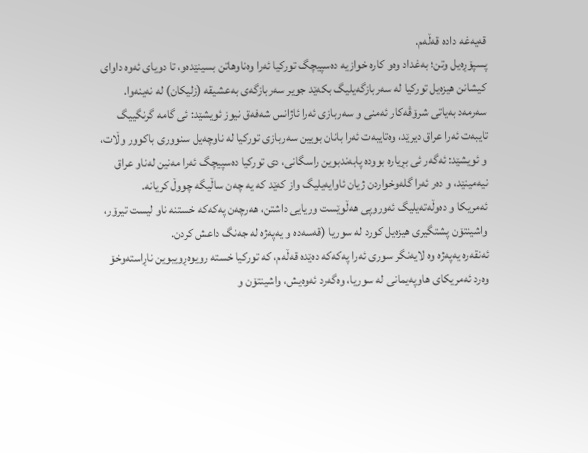قەیەغە دادە قەڵەم.
پسپۆڕەیل وتن؛ بەغداد وەو کارە خوازیە دەسپیچگ تورکیا ئەرا وەناوهاتن بسینێدەو، تا دویای ئەوە داوای کیشانن هیزەیل تورکیا لە سەربازگەیلیگ بکەێد جویر سەربازگەی بەعشیقە (زليكان) لە نەینەوا.
سەرمەد بەیاتی شرۆڤەکار ئەمنی و سەربازی ئەرا ئاژانس شەفەق نیوز ئویشێد: ئی گامە گرنگییگ تایبەت ئەرا عراق دیرێد، وەتایبەت ئەرا بانان بویین سەربازی تورکیا لە ناوچەیل سنووری باکوور وڵات، و ئویشێد: ئەگەر ئی بڕیارە بوودە پابەندبوین راسگانی، دی تورکیا دەسپیچگ ئەرا مەنین لەناو عراق نیەمینێد، و دەر ئەرا گلەوخواردن ژیان ئاوایەیلیگ واز کەێد کە یە چەن ساڵیگە چووڵ کریانە.
ئەمریکا و دەوڵەتەیلیگ ئەوروپی هەڵوێست وریایی داشتن، هەرچەن پەکەکە خستنە ناو لیست تیرۆر، واشینتۆن پشتگیری هیزەیل کورد لە سوریا (قەسەدە و یەپەژە لە جەنگ داعش کردن.
ئەنقەرە یەپەژە وە لایەنگر سوری ئەرا پەکەکە دەێدە قەڵەم، کە تورکیا خستە رویوەڕویبوین ناڕاستەوخۆ وەرد ئەمریکای هاوپەیمانی لە سوریا، وەگەرد ئەوەیش، واشینتۆن و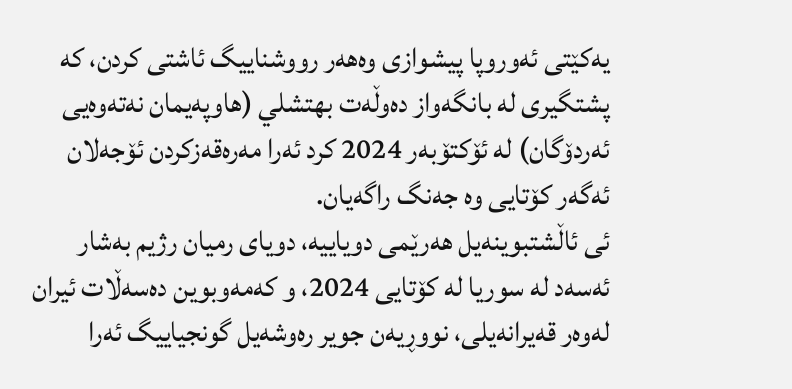یەکێتی ئەوروپا پیشوازی وەهەر رووشناییگ ئاشتی کردن، کە پشتگیری لە بانگەواز دەوڵەت بهتشلي (هاوپەیمان نەتەوەیی ئەردۆگان) لە ئۆکتۆبەر 2024 کرد ئەرا مەرەقەزکردن ئۆجەلان ئەگەر کۆتایی وە جەنگ راگەیان.
ئی ئاڵشتبوینەیل هەرێمی دویاییە، دویای رمیان رژیم بەشار ئەسەد لە سوریا لە کۆتایی 2024، و کەمەوبوین دەسەڵات ئیران لەوەر قەیرانەیلی، نووڕیەن جویر رەوشەیل گونجیاییگ ئەرا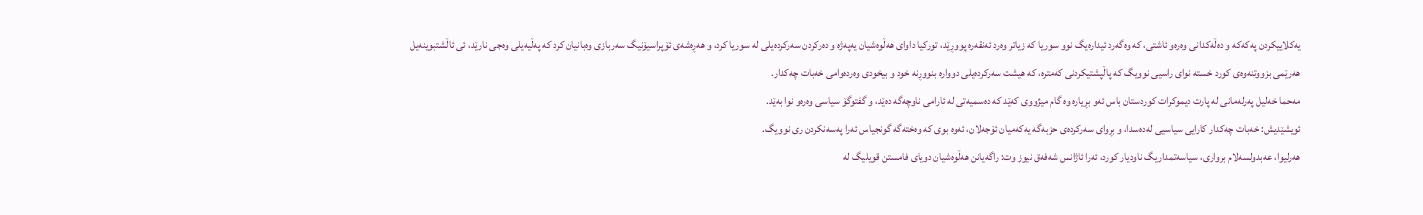یەکلاییکردن پەکەکە و دەڵەکدانی وەرەو ئاشتی، کە وەگەرد ئیدارەیگ نوو سوریا کە زیاتر وەرد ئەنقەرە پووڕێد، تورکیا داوای هەڵوەشیان یەپەژە و دەرکردن سەرکردەیلی لە سوریا کرد، و هەڕەشەی ئۆپراسیۆنیگ سەربازی وەبانیان کرد کە پەڵیەیلی وەجی نارێد، ئی ئاڵشتبوینەیل هەرێمی بزووتنەوەی کورد خستە نوای راسیی نوویگ کە پاڵپشتیکردنی کەمترە، کە هیشت سەرکردەیلی دووارە بنووڕنە خود و بیخودی وەردەوامی خەبات چەکدار.
مەحما خەلیل پەرلەمانی لە پارت دیموکرات کوردستان باس ئەو بڕیارە وە گام میژووی کەێد کە دەسمیەتی لە ئارامی ناوچەگە دەێد، و گفتوگۆ سیاسی وەرەو نوا بەێد.
ئویشێدیش: خەبات چەکدار کارایی سیاسیی لەدەسدا، و بڕوای سەرکردەی حزبەگە یەکەمیان ئۆجەلان، ئەوە بوی کە وەختەگە گونجیاس ئەرا پەسەنکردن ری نوویگ.
هەرلیوا، عەبدولسەلام برواری، سیاسەتمداریگ ناودیار کورد، ئەرا ئاژانس شەفەق نیوز وت: راگەیانن هەڵوەشیان دویای فامستن قویلیگ لە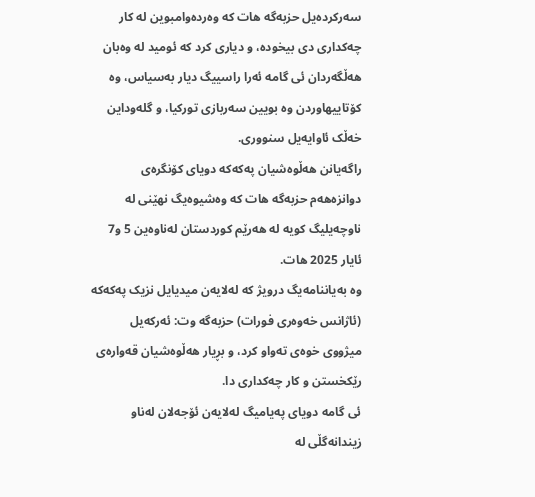سەرکردەیل حزبەگە هات کە وەردەوامبوین لە کار چەکداری دی بیخودە، و دیاری کرد کە ئومید لە وەبان هەڵگەردان ئی گامە ئەرا راسییگ دیار بەسیاس، وە کۆتاییهاوردن وە بویین سەربازی تورکیا، و گلەوداین خەڵک ئاوایەیل سنووری.
راگەیانن هەڵوەشیان پەکەکە دویای کۆنگرەی دوانزەهەم حزبەگە هات کە وەشیوەیگ نهێنی لە ناوچەیلیگ کویە لە هەرێم کوردستان لەناوەین 5 و7 ئایار 2025 هات.
وە بەیاننامەیگ درویژ کە لەلایەن میدیایل نزیک پەکەکە (ئاژانس خەوەری فورات) حزبەگە وت: ئەرکەیل میژووی خوەی تەواو کرد، و بڕیار هەڵوەشیان قەوارەی رێکخستن و کار چەکداری دا.
ئی گامە دویای پەیامیگ لەلایەن ئۆجەلان لەناو زیندانەگڵی لە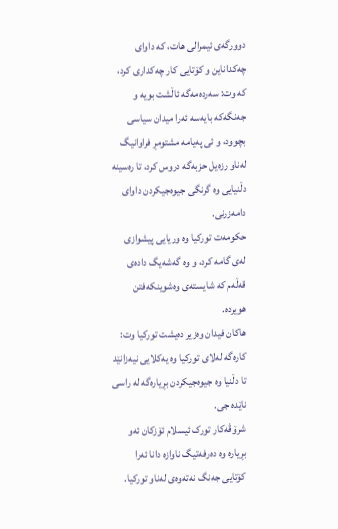دوورگەی ئیمرالی هات، کە داوای چەکداناین و کۆتایی کار چەکداری کرد، کە وت: سەردەمەگە ئاڵشت بویە و جەنگەکە بایەسە ئەرا میدان سیاسی بچوود، و ئی پەیامە مشتومڕ فراوانیگ لەناو رزەیل حزبەگە دروس کرد، تا رەسینە دڵنیایی وە گرنگی جیوەجیکردن داوای دامەزرنی.
حکومەت تورکیا وە وریایی پیشوازی لەی گامە کرد، و وە گەشەیگ دادەی قەڵەم کە شایستەی وەشوینکەفتن هویردە.
هاکان فیدان وەزیر دەیشت تورکیا وت: کارەگە لەلای تورکیا وە یەکلایی نیەزانێد تا دڵنیا وە جیوەجیکردن بڕیارەگە لە راسی ناێدە جی.
شرۆڤەکار تورک ئیسلام ئۆزکان ئەو بڕیارە وە دەرفەتیگ ناوازە دانا ئەرا کۆتایی جەنگ نەتەوەی لەناو تورکیا.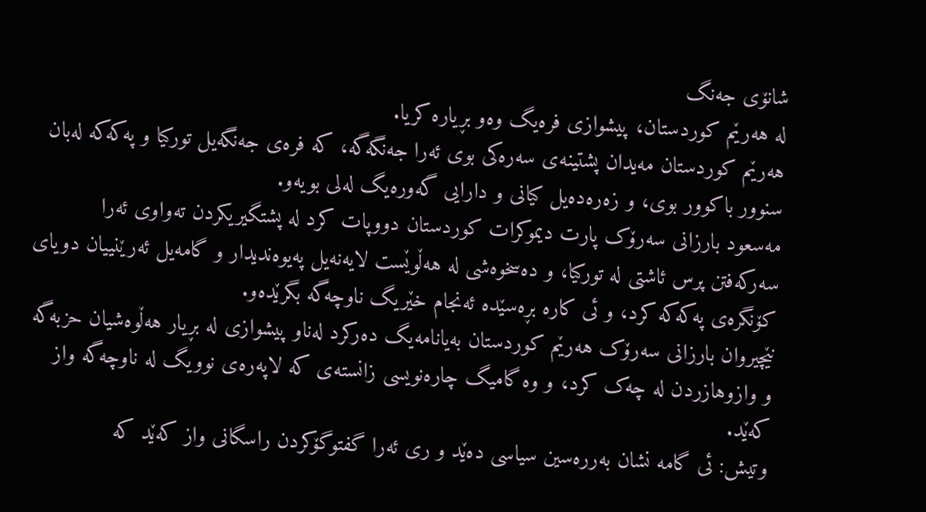شانۆی جەنگ
لە هەرێم کوردستان، پیشوازی فرەیگ وەو بڕیارە کریا.
هەرێم کوردستان مەیدان پشتینەی سەرەکی بوی ئەرا جەنگەگە، کە فرەی جەنگەیل تورکیا و پەکەکە لەبان سنوور باکوور بوی، و زەرەدەیل کیانی و دارایی گەورەیگ لەلی بویەو.
مەسعود بارزانی سەرۆک پارت دیموکرات کوردستان دووپات کرد لە پشتگیریکردن تەواوی ئەرا سەرکەفتن پرس ئاشتی لە تورکیا، و دەسخوەشی لە هەڵوێست لایەنەیل پەیوەندیدار و گامەیل ئەرێنییان دویای کۆنگرەی پەکەکە کرد، و ئی کارە بڕەسێدە ئەنجام خێریگ ناوچەگە بگرێدەو.
نێچیروان بارزانی سەرۆک هەرێم کوردستان بەیانامەیگ دەرکرد لەناو پیشوازی لە بڕیار هەڵوەشیان حزبەگە و وازوهازردن لە چەک کرد، و وە گامیگ چارەنویسی زانستەی کە لاپەرەی نوویگ لە ناوچەگە واز کەێد.
وتیش: ئی گامە نشان بەررەسین سیاسی دەێد و ری ئەرا گفتوگۆکردن راسگانی واز کەێد کە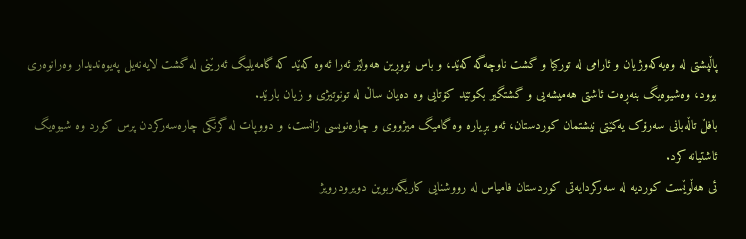پاڵپشتی لە وەیەکەوژیان و ئارامی لە تورکیا و گشت ناوچەگە کەێد، و باس نووڕین هەولێر ئەرا ئەوە کەێد کە گامەیلیگ ئەرێنی لە گشت لایەنەیل پەیوەندیدار وەرانوەری بوود، وەشیوەیگ بنەڕەت ئاشتی هەمیشەیی و گشتگیر بکوتێد کۆتایی وە دەیان ساڵ لە تونوتیژی و زیان بارێد.
بافڵ تاڵەبانی سەرۆک یەکێتی نیشتمان کوردستان، ئەو بڕیارە وە گامیگ میژووی و چارەنویسی زانست، و دووپات لە گرنگی چارەسەرکردن پرس کورد وە شیوەیگ ئاشتیانە کرد.
ئی هەڵوێست کوردیە لە سەرکردایەتی کوردستان فامیاس لە رووشنایی کاریگەربوین دویرودرویژ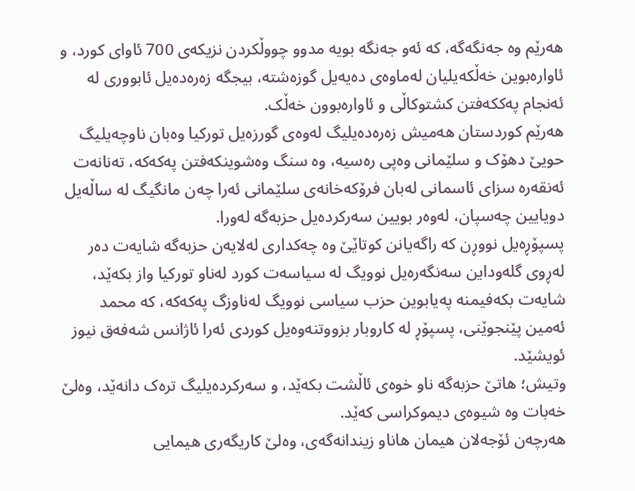هەرێم وە جەنگەگە، کە ئەو جەنگە بویە مدوو چووڵکردن نزیکەی 700 ئاوای کورد، و ئاوارەبوین خەڵکەیلیان لەماوەی دەیەیل گوزەشتە، بیجگە زەرەدەیل ئابووری لە ئەنجام پەککەفتن کشتوکاڵی و ئاوارەبوون خەڵک.
هەرێم کوردستان هەمیش زەرەدەیلیگ لەوەی گورزەیل تورکیا وەبان ناوچەیلیگ حویێ دهۆک و سلێمانی وەپی رەسیە، وە سنگ وەشوینکەفتن پەکەکە، تەنانەت ئەنقەرە سزای ئاسمانی لەبان فرۆکەخانەی سلێمانی ئەرا چەن مانگیگ لە ساڵەیل دویایین چەسپان، لەوەر بویین سەرکردەیل حزبەگە لەورا.
پسپۆڕەیل نووڕن کە راگەیانن کوتاێێ وە چەکداری لەلایەن حزبەگە شایەت دەر لەڕوی گلەوداین سەنگەرەیل نوویگ لە سیاسەت کورد لەناو تورکیا واز بکەێد، شایەت بکەفیمنە پەیابوین حزب سیاسی نوویگ لەناوزگ پەکەکە، کە محمد ئەمین پێنجوێنی، پسپۆڕ لە کاروبار بزووتنەوەیل کوردی ئەرا ئاژانس شەفەق نیوز ئویشێد.
وتیش؛ هاتێ حزبەگە ناو خوەی ئاڵشت بکەێد، و سەرکردەیلیگ ترەک دانەێد، وەلێ خەبات وە شیوەی دیموکراسی کەێد.
هەرچەن ئۆجەلان هیمان هاناو زیندانەگەی، وەلێ کاریگەری هیمایی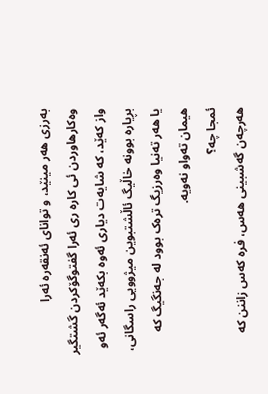بەرزی هەر مینێد، و توانای ئەنقەرە ئەرا وەکارهاوردن ئی کارە ری ئەرا گفتوگۆکردن گشتگیر واز کەێد، کە شایەت دیاری ئەوە بکەێد ئەگەر ئەو بڕیارە بوونە خاڵیگ ئاڵشتبوین میژوویی راسگانی، یا هەر تەنیا وەرزیگ ترەک بوود لە جەنگیگ کە هیمان تەواو نەویە.
ئمجا چە؟
هەرچەن گەشبینی هەس، فرە کەس زاننن کە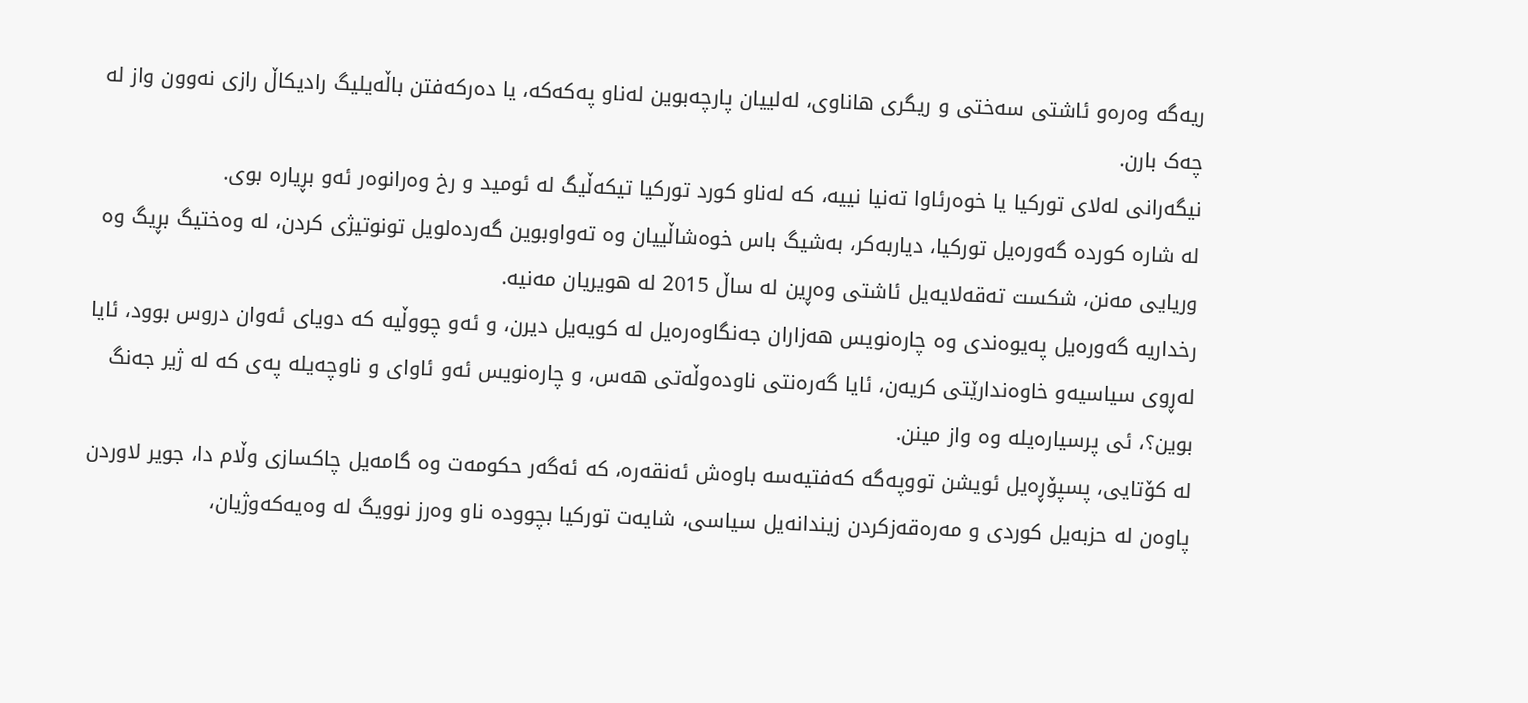ریەگە وەرەو ئاشتی سەختی و ریگری هاناوی، لەلییان پارچەبوین لەناو پەکەکە، یا دەرکەفتن باڵەیلیگ رادیکاڵ رازی نەوون واز لە چەک بارن.
نیگەرانی لەلای تورکیا یا خوەرئاوا تەنیا نییە، کە لەناو کورد تورکیا تیکەڵیگ لە ئومید و رخ وەرانوەر ئەو بڕیارە بوی.
لە شارە کوردە گەورەیل تورکیا، دیاربەکر، بەشیگ باس خوەشاڵییان وە تەواوبوین گەردەلویل تونوتیژی کردن، لە وەختیگ بڕیگ وە وریایی مەنن، شکست تەقەلایەیل ئاشتی وەڕین لە ساڵ 2015 لە هویریان مەنیە.
رخداریە گەورەیل پەیوەندی وە چارەنویس هەزاران جەنگاوەرەیل لە کویەیل دیرن، و ئەو چووڵیە کە دویای ئەوان دروس بوود، ئایا لەڕوی سیاسیەو خاوەندارێتی کریەن، ئایا گەرەنتی ناودەوڵەتی هەس، و چارەنویس ئەو ئاوای و ناوچەیلە پەی کە لە ژیر جەنگ بوین؟، ئی پرسیارەیلە وە واز مینن.
لە کۆتایی، پسپۆڕەیل ئویشن تووپەگە کەفتیەسە باوەش ئەنقەرە، کە ئەگەر حکومەت وە گامەیل چاکسازی وڵام دا، جویر لاوردن پاوەن لە حزبەیل کوردی و مەرەقەزکردن زیندانەیل سیاسی، شایەت تورکیا بچوودە ناو وەرز نوویگ لە وەیەکەوژیان،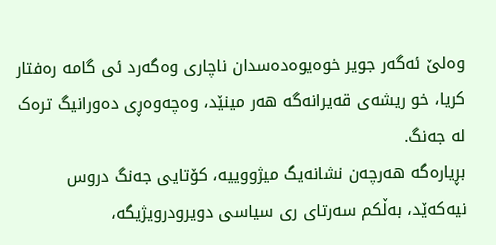وەلێ ئەگەر جویر خوەیوەدەسدان ناچاری وەگەرد ئی گامە رەفتار کریا، خو ریشەی قەیرانەگە هەر مینێد، وەچەوەڕی دەورانیگ ترەک لە جەنگ.
بڕیارەگە هەرچەن نشانەیگ میژووییە، کۆتایی جەنگ دروس نیەکەێد، بەڵکم سەرتای ری سیاسی دویرودرویژیگە،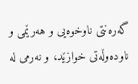گەرەنتی ناوخوەیی و هەرێمی و ناودەوڵەتی خوازێد، و نەرمی لە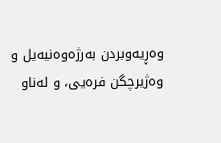وەڕیەوبردن بەرژەوەنیەیل و وەژیرچگن فرەیی، و لەناو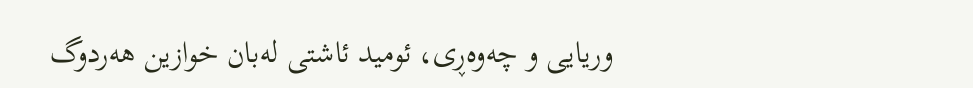وریایی و چەوەڕی، ئومید ئاشتی لەبان خوازین هەردوگ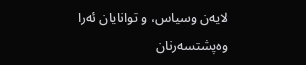لایەن وسیاس، و توانایان ئەرا وەپشتسەرنان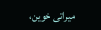میراتی خوین،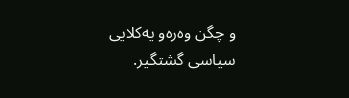و چگن وەرەو یەکلایی سیاسی گشتگیر.